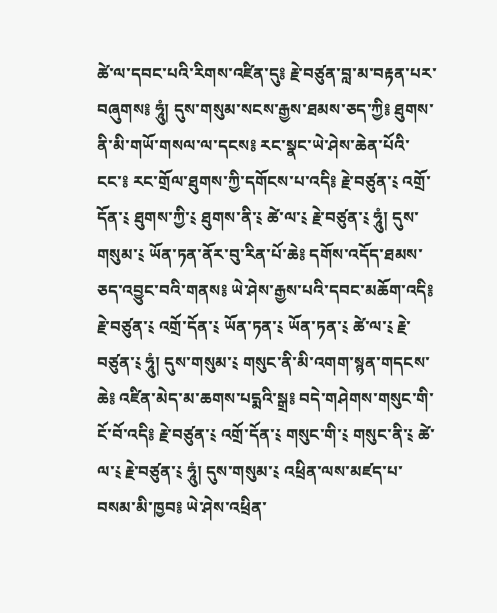ཚེ་ལ་དབང་པའི་རིགས་འཛིན་དུ༔ རྗེ་བཙུན་བླ་མ་བརྟན་པར་བཞུགས༔ ཧཱུཾ། དུས་གསུམ་སངས་རྒྱས་ཐམས་ཅད་ཀྱི༔ ཐུགས་ནི་མི་གཡོ་གསལ་ལ་དངས༔ རང་སྣང་ཡེ་ཤེས་ཆེན་པོའི་ངང་༔ རང་གྲོལ་ཐུགས་ཀྱི་དགོངས་པ་འདི༔ རྗེ་བཙུན་༴ འགྲོ་དོན་༴ ཐུགས་ཀྱི་༴ ཐུགས་ནི་༴ ཚེ་ལ་༴ རྗེ་བཙུན་༴ ཧཱུཾ། དུས་གསུམ་༴ ཡོན་ཏན་ནོར་བུ་རིན་པོ་ཆེ༔ དགོས་འདོད་ཐམས་ཅད་འབྱུང་བའི་གནས༔ ཡེ་ཤེས་རྒྱས་པའི་དབང་མཆོག་འདི༔ རྗེ་བཙུན་༴ འགྲོ་དོན་༴ ཡོན་ཏན་༴ ཡོན་ཏན་༴ ཚེ་ལ་༴ རྗེ་བཙུན་༴ ཧཱུཾ། དུས་གསུམ་༴ གསུང་ནི་མི་འགག་སྙན་གདངས་ཆེ༔ འཛིན་མེད་མ་ཆགས་པདྨའི་སྒྲ༔ བདེ་གཤེགས་གསུང་གི་ངོ་བོ་འདི༔ རྗེ་བཙུན་༴ འགྲོ་དོན་༴ གསུང་གི་༴ གསུང་ནི་༴ ཚེ་ལ་༴ རྗེ་བཙུན་༴ ཧཱུཾ། དུས་གསུམ་༴ འཕྲིན་ལས་མཛད་པ་བསམ་མི་ཁྱབ༔ ཡེ་ཤེས་འཕྲིན་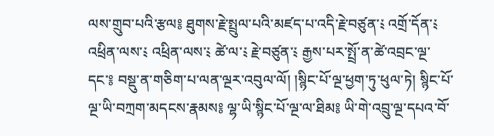ལས་གྲུབ་པའི་རྩལ༔ ཐུགས་རྗེ་སྤྲུལ་པའི་མཛད་པ་འདི་རྗེ་བཙུན་༴ འགྲོ་དོན་༴ འཕྲིན་ལས་༴ འཕྲིན་ལས་༴ ཚེ་ལ་༴ རྗེ་བཙུན་༴ རྒྱས་པར་སྤྲོ་ན་ཚེ་འབྲང་ལྔ་དང་༔ བསྡུ་ན་གཅིག་པ་ལན་ལྔར་འབུལ་ལོ། །སྙིང་པོ་ལྔ་ཕྱག་ཏུ་ཕུལ་ཏེ། སྙིང་པོ་ལྔ་ཡི་བཀྲག་མདངས་རྣམས༔ ལྷ་ཡི་སྙིང་པོ་ལྔ་ལ་ཐིམ༔ ཡི་གེ་འབྲུ་ལྔ་དཔའ་བོ་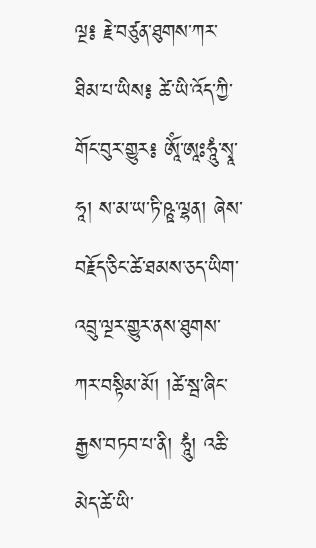ལྔ༔ རྗེ་བཙུན་ཐུགས་ཀར་ཐིམ་པ་ཡིས༔ ཚེ་ཡི་འོད་ཀྱི་གོང་བུར་གྱུར༔ ཨཱོཾ་ཨཱཿཧཱུཾ་སྭཱ་ཧཱ། ས་མ་ཡ་ཏི་ཥྛ་ལྷན། ཞེས་བརྗོད་ཅིང་ཚེ་ཐམས་ཅད་ཡིག་འབྲུ་ལྔར་གྱུར་ནས་ཐུགས་ཀར་བསྟིམ་མོ། །ཚེ་སྦ་ཞིང་རྒྱས་བཏབ་པ་ནི། ཧཱུཾ། འཆི་མེད་ཚེ་ཡི་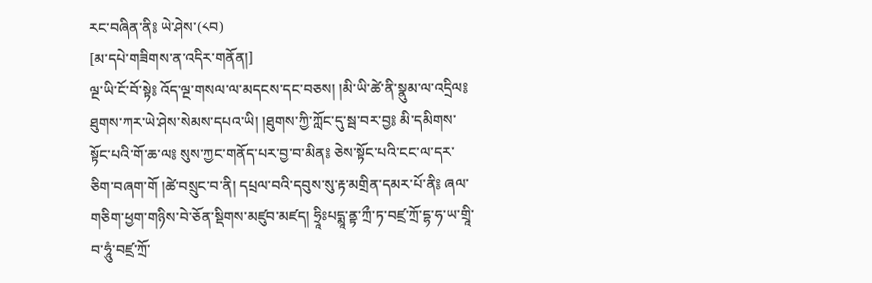རང་བཞིན་ནི༔ ཡེ་ཤེས་(༨བ)
[མ་དཔེ་གཟིགས་ན་འདིར་གནོན།]
ལྔ་ཡི་ངོ་བོ་སྟེ༔ འོད་ལྔ་གསལ་ལ་མདངས་དང་བཅས། །མི་ཡི་ཚེ་ནི་སྣུམ་ལ་འདྲིལ༔ ཐུགས་ཀར་ཡེ་ཤེས་སེམས་དཔའ་ཡི། །ཐུགས་ཀྱི་ཀློང་དུ་སྦ་བར་བྱ༔ མི་དམིགས་སྟོང་པའི་གོ་ཆ་ལ༔ སུས་ཀྱང་གནོད་པར་བྱ་བ་མིན༔ ཅེས་སྟོང་པའི་ངང་ལ་དར་ཅིག་བཞག་གོ །ཚེ་བསྲུང་བ་ནི། དཔྲལ་བའི་དབུས་སུ་རྟ་མགྲིན་དམར་པོ་ནི༔ ཞལ་གཅིག་ཕྱག་གཉིས་བེ་ཅོན་སྡིགས་མཛུབ་མཛད། ཧྲཱིཿཔདྨཱ་ནྟ་ཀྲྀ་ཏ་བཛྲ་ཀྲོ་དྷ་ཧ་ཡ་གྲཱི་བ་ཧཱུཾ་བཛྲ་ཀྲོ་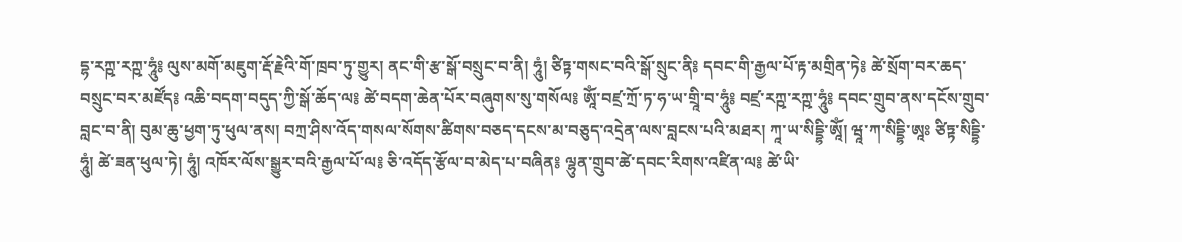དྷ་རཀྵ་རཀྵ་ཧཱུཾ༔ ལུས་མགོ་མཇུག་རྡོ་རྗེའི་གོ་ཁྲབ་ཏུ་གྱུར། ནང་གི་རྩ་སྒོ་བསྲུང་བ་ནི། ཧཱུཾ། ཙིཏྟ་གསང་བའི་སྒོ་སྲུང་ནི༔ དབང་གི་རྒྱལ་པོ་རྟ་མགྲིན་ཏེ༔ ཚེ་སྲོག་བར་ཆད་བསྲུང་བར་མཛོད༔ འཆི་བདག་བདུད་ཀྱི་སྒོ་ཆོད་ལ༔ ཚེ་བདག་ཆེན་པོར་བཞུགས་སུ་གསོལ༔ ཨཱོཾ་བཛྲ་ཀྲོ་ཏ་ཧ་ཡ་གྲཱི་བ་ཧཱུཾ༔ བཛྲ་རཀྵ་རཀྵ་ཧཱུཾ༔ དབང་གྲུབ་ནས་དངོས་གྲུབ་བླང་བ་ནི། བུམ་ཆུ་ཕྱག་ཏུ་ཕུལ་ནས། བཀྲ་ཤིས་འོད་གསལ་སོགས་ཚིགས་བཅད་དངས་མ་བཅུད་འདྲེན་ལས་བླངས་པའི་མཐར། ཀཱ་ཡ་སིདྡྷི་ཨཱོཾ། ཝཱ་ཀ་སིདྡྷི་ཨཱཿ ཙིཏྟ་སིདྡྷི་ཧཱུཾ། ཚེ་ཟན་ཕུལ་ཏེ། ཧཱུཾ། འཁོར་ལོས་སྒྱུར་བའི་རྒྱལ་པོ་ལ༔ ཅི་འདོད་རྩོལ་བ་མེད་པ་བཞིན༔ ལྷུན་གྲུབ་ཚེ་དབང་རིགས་འཛིན་ལ༔ ཚེ་ཡི་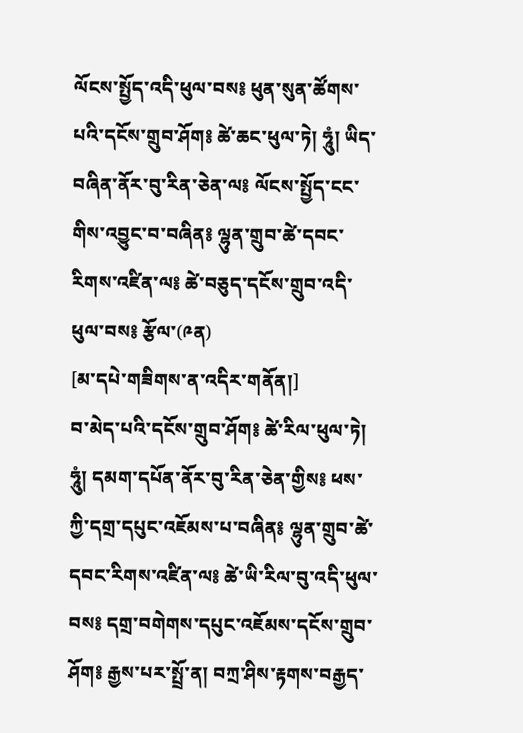ལོངས་སྤྱོད་འདི་ཕུལ་བས༔ ཕུན་སུན་ཚོགས་པའི་དངོས་གྲུབ་ཤོག༔ ཚེ་ཆང་ཕུལ་ཏེ། ཧཱུཾ། ཡིད་བཞིན་ནོར་བུ་རིན་ཅེན་ལ༔ ལོངས་སྤྱོད་ངང་གིས་འབྱུང་བ་བཞིན༔ ལྷུན་གྲུབ་ཚེ་དབང་རིགས་འཛིན་ལ༔ ཚེ་བཅུད་དངོས་གྲུབ་འདི་ཕུལ་བས༔ རྩོལ་(༩ན)
[མ་དཔེ་གཟིགས་ན་འདིར་གནོན།]
བ་མེད་པའི་དངོས་གྲུབ་ཤོག༔ ཚེ་རིལ་ཕུལ་ཏེ། ཧཱུཾ། དམག་དཔོན་ནོར་བུ་རིན་ཅེན་གྱིས༔ ཕས་ཀྱི་དགྲ་དཔུང་འཇོམས་པ་བཞིན༔ ལྷུན་གྲུབ་ཚེ་དབང་རིགས་འཛིན་ལ༔ ཚེ་ཡི་རིལ་བུ་འདི་ཕུལ་བས༔ དགྲ་བགེགས་དཔུང་འཇོམས་དངོས་གྲུབ་ཤོག༔ རྒྱས་པར་སྤྲོ་ན། བཀྲ་ཤིས་རྟགས་བརྒྱད་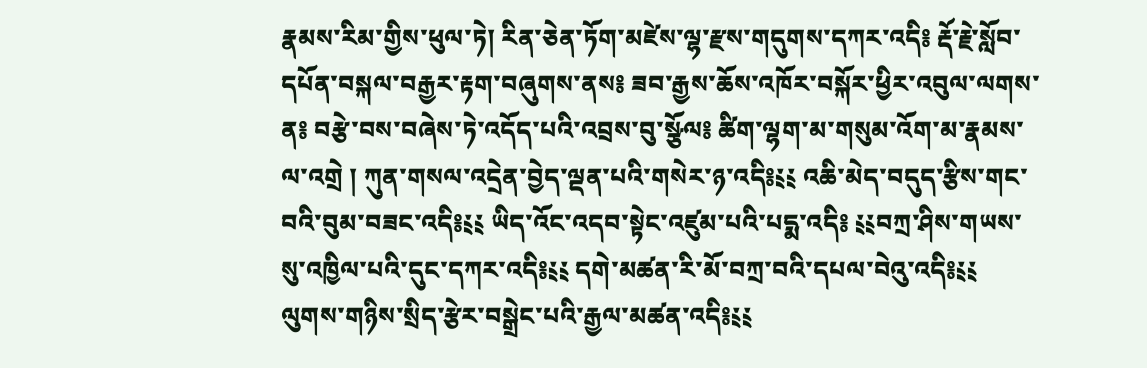རྣམས་རིམ་གྱིས་ཕུལ་ཏེ། རིན་ཅེན་ཏོག་མཛེས་ལྷ་རྫས་གདུགས་དཀར་འདི༔ རྡོ་རྗེ་སློབ་དཔོན་བསྐལ་བརྒྱར་རྟག་བཞུགས་ནས༔ ཟབ་རྒྱས་ཆོས་འཁོར་བསྐོར་ཕྱིར་འབུལ་ལགས་ན༔ བརྩེ་བས་བཞེས་ཏེ་འདོད་པའི་འབྲས་བུ་སྩོལ༔ ཚིག་ལྷག་མ་གསུམ་འོག་མ་རྣམས་ལ་འགྲེ ། ཀུན་གསལ་འདྲེན་བྱེད་ལྡན་པའི་གསེར་ཉ་འདི༔༴༴ འཆི་མེད་བདུད་རྩིས་གང་བའི་བུམ་བཟང་འདི༔༴༴ ཡིད་འོང་འདབ་སྟེང་འཛུམ་པའི་པདྨ་འདི༔ ༴༴བཀྲ་ཤིས་གཡས་སུ་འཁྱིལ་པའི་དུང་དཀར་འདི༔༴༴ དགེ་མཚན་རི་མོ་བཀྲ་བའི་དཔལ་བེའུ་འདི༔༴༴ ལུགས་གཉིས་སྲིད་རྩེར་བསྒྲེང་པའི་རྒྱལ་མཚན་འདི༔༴༴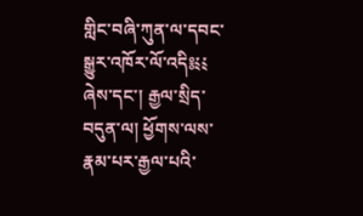གླིང་བཞི་ཀུན་ལ་དབང་སྒྱུར་འཁོར་ལོ་འདི༔༴༴ ཞེས་དང་། རྒྱལ་སྲིད་བདུན་ལ། ཕྱོགས་ལས་རྣམ་པར་རྒྱལ་པའི་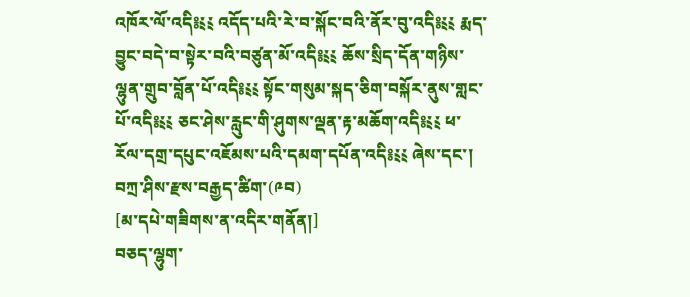འཁོར་ལོ་འདི༔༴༴ འདོད་པའི་རེ་བ་སྐོང་བའི་ནོར་བུ་འདི༔༴༴ རྨད་བྱུང་བདེ་བ་སྟེར་བའི་བཙུན་མོ་འདི༔༴༴ ཆོས་སྲིད་དོན་གཉིས་ལྷུན་གྲུབ་བློན་པོ་འདི༔༴༴ སྟོང་གསུམ་སྐད་ཅིག་བསྐོར་ནུས་གླང་པོ་འདི༔༴༴ ཅང་ཤེས་རླུང་གི་ཤུགས་ལྡན་རྟ་མཆོག་འདི༔༴༴ ཕ་རོལ་དགྲ་དཔུང་འཇོམས་པའི་དམག་དཔོན་འདི༔༴༴ ཞེས་དང་། བཀྲ་ཤིས་རྫས་བརྒྱད་ཚིག་(༩བ)
[མ་དཔེ་གཟིགས་ན་འདིར་གནོན།]
བཅད་ལྷུག་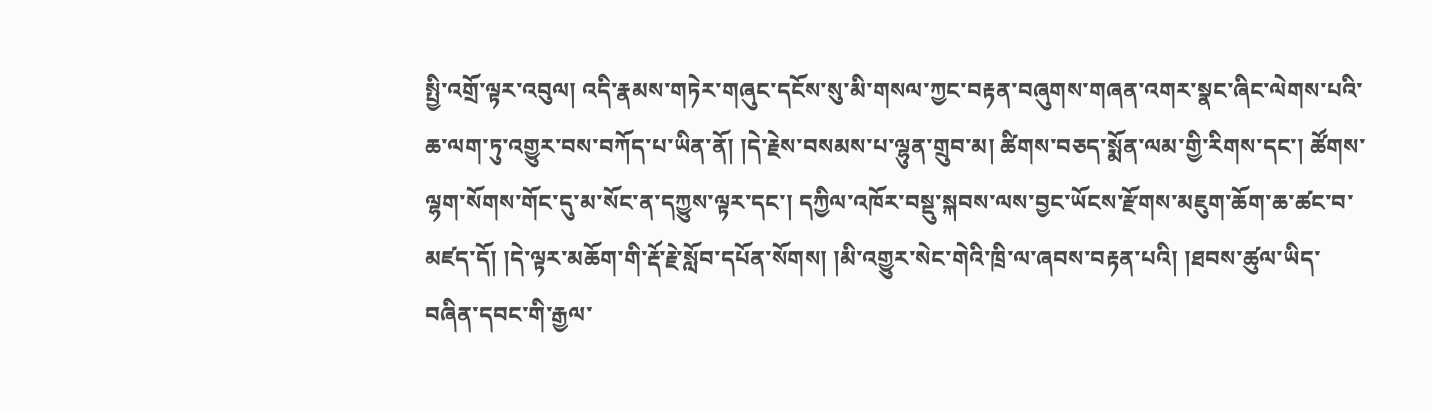སྤྱི་འགྲོ་ལྟར་འབུལ། འདི་རྣམས་གཏེར་གཞུང་དངོས་སུ་མི་གསལ་ཀྱང་བརྟན་བཞུགས་གཞན་འགར་སྣང་ཞིང་ལེགས་པའི་ཆ་ལག་ཏུ་འགྱུར་བས་བཀོད་པ་ཡིན་ནོ། །དེ་རྗེས་བསམས་པ་ལྷུན་གྲུབ་མ། ཚིགས་བཅད་སྨོན་ལམ་གྱི་རིགས་དང་། ཚོགས་ལྷག་སོགས་གོང་དུ་མ་སོང་ན་དཀྱུས་ལྟར་དང་། དཀྱིལ་འཁོར་བསྡུ་སྐབས་ལས་བྱང་ཡོངས་རྫོགས་མཇུག་ཆོག་ཆ་ཚང་བ་མཛད་དོ། །དེ་ལྟར་མཆོག་གི་རྡོ་རྗེ་སློབ་དཔོན་སོགས། །མི་འགྱུར་སེང་གེའི་ཁྲི་ལ་ཞབས་བརྟན་པའི། །ཐབས་ཚུལ་ཡིད་བཞིན་དབང་གི་རྒྱལ་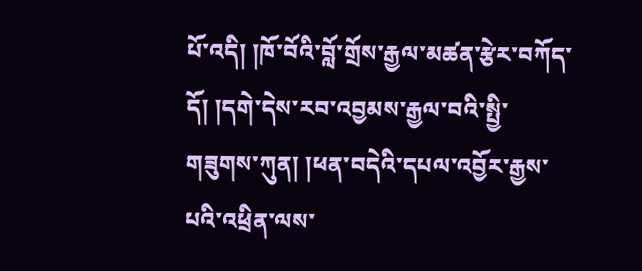པོ་འདི། །ཁོ་བོའི་བློ་གྲོས་རྒྱལ་མཚན་རྩེར་བཀོད་དོ། །དགེ་དེས་རབ་འབྱམས་རྒྱལ་བའི་སྤྱི་གཟུགས་ཀུན། །ཕན་བདེའི་དཔལ་འབྱོར་རྒྱས་པའི་འཕྲིན་ལས་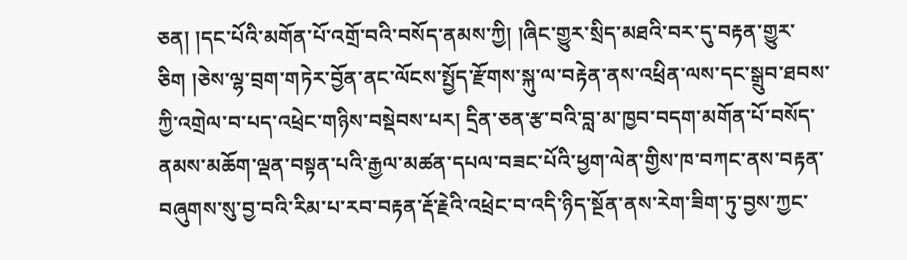ཅན། །དང་པོའི་མགོན་པོ་འགྲོ་བའི་བསོད་ནམས་ཀྱི། །ཞིང་གྱུར་སྲིད་མཐའི་བར་དུ་བརྟན་གྱུར་ཅིག །ཅེས་ལྷ་བྲག་གཏེར་བྱོན་ནང་ལོངས་སྤྱོད་རྫོགས་སྐུ་ལ་བརྟེན་ནས་འཕྲིན་ལས་དང་སྒྲུབ་ཐབས་ཀྱི་འགྲེལ་བ་པད་འཕྲེང་གཉིས་བསྡེབས་པར། དྲིན་ཅན་རྩ་བའི་བླ་མ་ཁྱབ་བདག་མགོན་པོ་བསོད་ནམས་མཆོག་ལྡན་བསྟན་པའི་རྒྱལ་མཚན་དཔལ་བཟང་པོའི་ཕྱག་ལེན་གྱིས་ཁ་བཀང་ནས་བརྟན་བཞུགས་སུ་བྱ་བའི་རིམ་པ་རབ་བརྟན་རྡོ་རྗེའི་འཕྲེང་བ་འདི་ཉིད་སྔོན་ནས་རེག་ཟིག་ཏུ་བྱས་ཀྱང་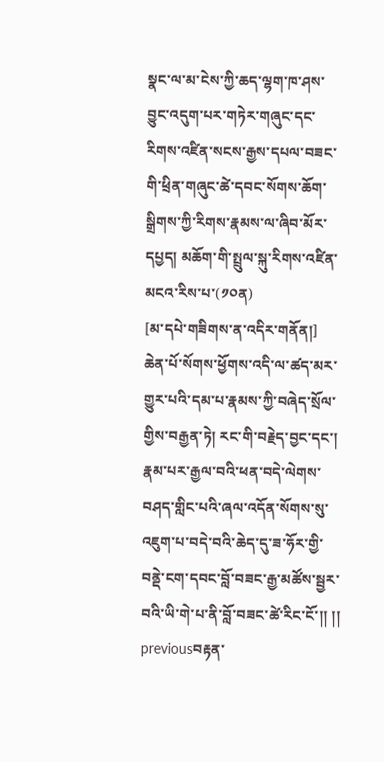སྣང་ལ་མ་ངེས་ཀྱི་ཆད་ལྷག་ཁ་ཤས་བྱུང་འདུག་པར་གཏེར་གཞུང་དང་རིགས་འཛིན་སངས་རྒྱས་དཔལ་བཟང་གི་ཕྲིན་གཞུང་ཚེ་དབང་སོགས་ཆོག་སྒྲིགས་ཀྱི་རིགས་རྣམས་ལ་ཞིབ་མོར་དཔྱད། མཆོག་གི་སྤྲུལ་སྐུ་རིགས་འཛིན་མངའ་རིས་པ་(༡༠ན)
[མ་དཔེ་གཟིགས་ན་འདིར་གནོན།]
ཆེན་པོ་སོགས་ཕྱོགས་འདི་ལ་ཚད་མར་གྱུར་པའི་དམ་པ་རྣམས་ཀྱི་བཞེད་སྲོལ་གྱིས་བརྒྱན་ཏེ། རང་གི་བརྗེད་བྱང་དང་། རྣམ་པར་རྒྱལ་བའི་ཕན་བདེ་ལེགས་བཤད་གླིང་པའི་ཞལ་འདོན་སོགས་སུ་འཇུག་པ་བདེ་བའི་ཆེད་དུ་ཟ་ཧོར་གྱི་བནྡེ་ངག་དབང་བློ་བཟང་རྒྱ་མཚོས་སྦྱར་བའི་ཡི་གེ་པ་ནི་བློ་བཟང་ཚེ་རིང་ངོ་།། །།
previousབརྟན་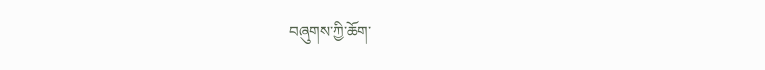བཞུགས་ཀྱི་ཆོག་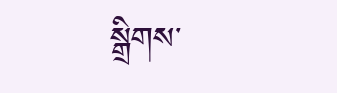སྒྲིགས་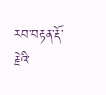རབ་བརྟན་རྡོ་རྗེའི་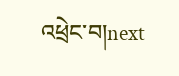འཕྲེང་བ།next